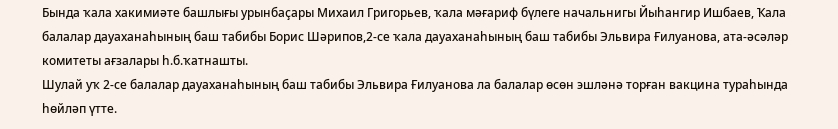Бында ҡала хакимиәте башлығы урынбаҫары Михаил Григорьев, ҡала мәғариф бүлеге начальнигы Йыһангир Ишбаев, Ҡала балалар дауаханаһының баш табибы Борис Шәрипов,2-се ҡала дауаханаһының баш табибы Эльвира Ғилуанова, ата-әсәләр комитеты ағзалары һ.б.ҡатнашты.
Шулай уҡ 2-се балалар дауаханаһының баш табибы Эльвира Ғилуанова ла балалар өсөн эшләнә торған вакцина тураһында һөйләп үтте.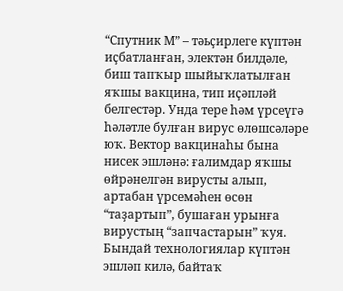“Спутник М” – тәьҫирлеге күптән иҫбатланған, электән билдәле, биш тапҡыр шыйыҡлатылған яҡшы вакцина, тип иҫәпләй белгестәр. Унда тере һәм үрсеүгә һәләтле булған вирус өлөшсәләре юҡ. Вектор вакцинаһы бына нисек эшләнә: ғалимдар яҡшы өйрәнелгән вирусты алып, артабан үрсемәһен өсөн “таҙартып”, бушаған урынға вирустың “запчастарын” ҡуя. Бындай технологиялар күптән эшләп килә, байтаҡ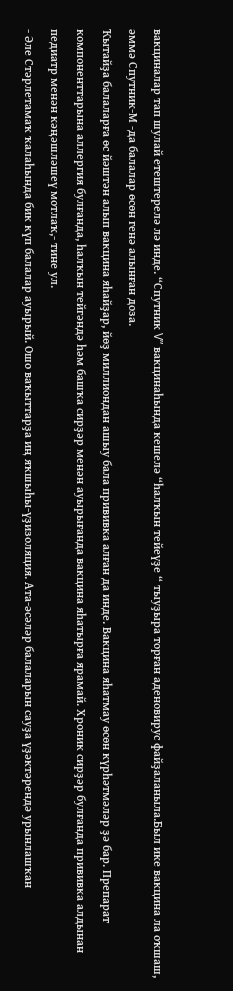вакциналар тап шулай етештерелә лә инде. “Спутник V” вакцинаһында кешелә “һалҡын тейеүҙе “ тыуҙыра торған аденовирус файҙаланыла.Был ике вакцина ла оҡшаш, әммә Спутник-М -да балалар өсөн генә алынған доза.
Ҡытайҙа балаларға өс йәштән алып вакцина яһайҙар, йөҙ миллиондан ашыу бала прививка алған да инде. Вакцина яһатмау өсөн күрһәтмәләр ҙә бар. Препарат компоненттарына аллергия булғанда, һалҡын тейгәндә һәм башҡа сирҙәр менән ауырығанда вакцина яһатырға ярамай. Хроник сирҙәр булғанда прививка алдынан педиатр менән кәңәшләшеү мотлаҡ,- тине ул.
- Әле Стәрлетамаҡ ҡалаһында бик күп балалар ауырый. Ошо ваҡыттарҙа иң яҡшыһы-үҙизоляция. Ата-әсәләр балаларын сауҙа үҙәктәрендә урынлашҡан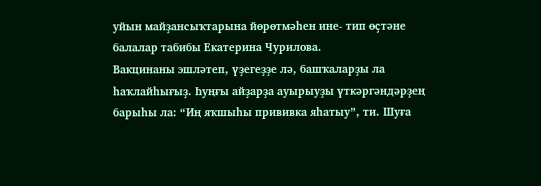уйын майҙансыҡтарына йөрөтмәһен ине- тип өҫтәне балалар табибы Екатерина Чурилова.
Вакцинаны эшләтеп, үҙегеҙҙе лә, башҡаларҙы ла һаҡлайһығыҙ. Һуңғы айҙарҙа ауырыуҙы үткәргәндәрҙең барыһы ла: “Иң яҡшыһы прививка яһатыу”, ти. Шуға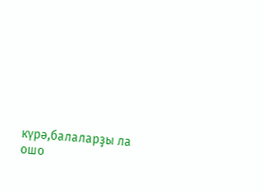күрә,балаларҙы ла ошо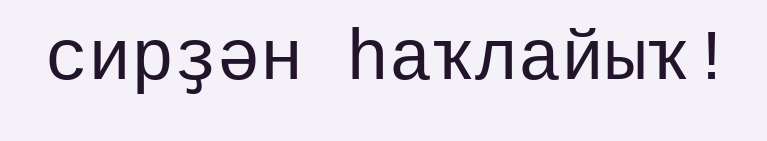сирҙән һаҡлайыҡ!